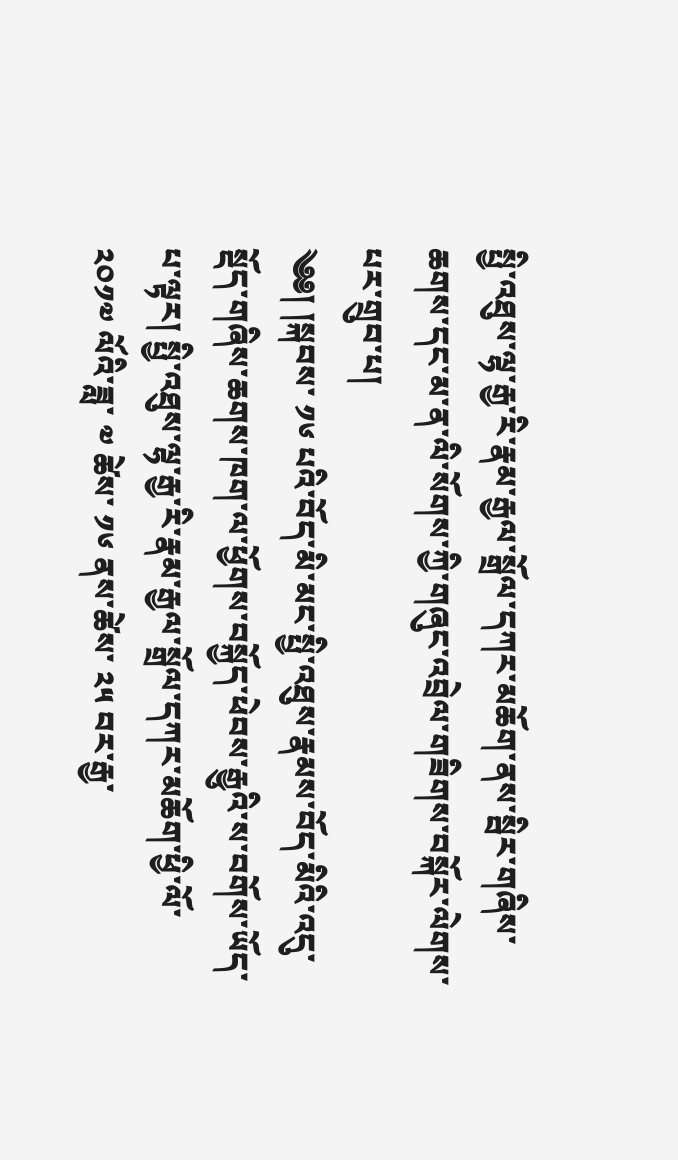སྤྱི་འཐུས་ལྷ་རྒྱ་རི་རྣམ་རྒྱལ་སྒྲོལ་དཀར་མཆོག་ནས་སྦིར་གཞིས་ཆགས་དང་མ་ན་ལི་སོགས་ཀྱི་གཞུང་འབྲེལ་གཟིགས་བསྐོར་ལེགས་པར་གྲུབ་པ།
༄༅། །སྐབས་ ༡༦ པའི་བོད་མི་མང་སྤྱི་འཐུས་རྣམས་བོད་མིའི་འདུ་སྡོད་གཞིས་ཆགས་ཁག་ལ་ཕྱོགས་བསྐྱོད་ཕེབས་རྒྱུའི་ས་བགོས་ཡོད་པ་ལྟར། སྤྱི་འཐུས་ལྷ་རྒྱ་རི་རྣམ་རྒྱལ་སྒྲོལ་དཀར་མཆོག་ཕྱི་ལོ་ ༢༠༡༧ ལོའི་ཟླ་ ༧ ཚེས་ ༡༦ ནས་ཚེས་ ༢༥ བར་རྒྱ་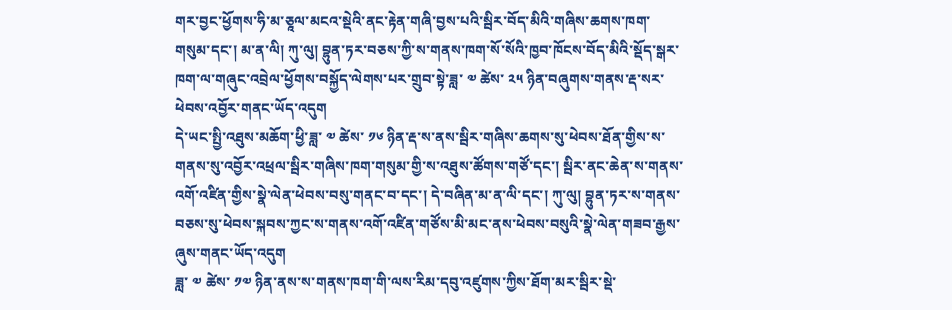གར་བྱང་ཕྱོགས་ཧི་མ་ཅཱལ་མངའ་སྡེའི་ནང་རྟེན་གཞི་བྱས་པའི་སྦིར་བོད་མིའི་གཞིས་ཆགས་ཁག་གསུམ་དང་། མ་ན་ལི། ཀུ་ལུ། བྷུན་ཏར་བཅས་ཀྱི་ས་གནས་ཁག་སོ་སོའི་ཁྱབ་ཁོངས་བོད་མིའི་སྡོད་སྒར་ཁག་ལ་གཞུང་འབྲེལ་ཕྱོགས་བསྐྱོད་ལེགས་པར་གྲུབ་སྟེ་ཟླ་ ༧ ཚེས་ ༢༥ ཉིན་བཞུགས་གནས་རྡ་སར་ཕེབས་འབྱོར་གནང་ཡོད་འདུག
དེ་ཡང་སྤྱི་འཐུས་མཆོག་ཕྱི་ཟླ་ ༧ ཚེས་ ༡༦ ཉིན་རྡ་ས་ནས་སྦིར་གཞིས་ཆགས་སུ་ཕེབས་ཐོན་གྱིས་ས་གནས་སུ་འབྱོར་འཕྲལ་སྦིར་གཞིས་ཁག་གསུམ་གྱི་ས་འཐུས་ཚོགས་གཙོ་དང་། སྦིར་ནང་ཆེན་ས་གནས་འགོ་འཛིན་གྱིས་སྣེ་ལེན་ཕེབས་བསུ་གནང་བ་དང་། དེ་བཞིན་མ་ན་ལི་དང་། ཀུ་ལུ། བྷུན་ཏར་ས་གནས་བཅས་སུ་ཕེབས་སྐབས་ཀྱང་ས་གནས་འགོ་འཛིན་གཙོས་མི་མང་ནས་ཕེབས་བསུའི་སྣེ་ལེན་གཟབ་རྒྱས་ཞུས་གནང་ཡོད་འདུག
ཟླ་ ༧ ཚེས་ ༡༧ ཉིན་ནས་ས་གནས་ཁག་གི་ལས་རིམ་དབུ་འཛུགས་ཀྱིས་ཐོག་མར་སྦིར་སྡེ་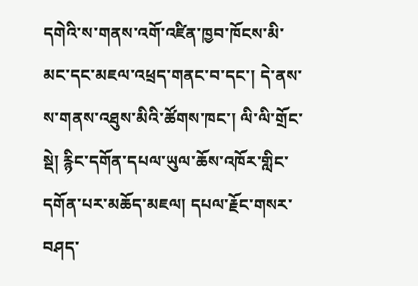དགེའི་ས་གནས་འགོ་འཛིན་ཁྱབ་ཁོངས་མི་མང་དང་མཇལ་འཕྲད་གནང་བ་དང་། དེ་ནས་ས་གནས་འཐུས་མིའི་ཚོགས་ཁང་། ལི་ལི་གྲོང་སྡེ། རྙིང་དགོན་དཔལ་ཡུལ་ཆོས་འཁོར་གླིང་དགོན་པར་མཆོད་མཇལ། དཔལ་རྗོང་གསར་བཤད་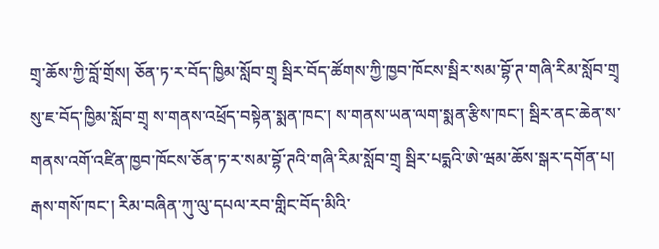གྲྭ་ཆོས་ཀྱི་བློ་གྲོས། ཅོན་ཏ་ར་བོད་ཁྱིམ་སློབ་གྲྭ སྦིར་བོད་ཚོགས་ཀྱི་ཁྱབ་ཁོངས་སྦིར་སམ་བྷོ་ཊ་གཞི་རིམ་སློབ་གྲྭ སུ་ཇ་བོད་ཁྱིམ་སློབ་གྲྭ ས་གནས་འཕྲོད་བསྟེན་སྨན་ཁང་། ས་གནས་ཡན་ལག་སྨན་རྩིས་ཁང་། སྦིར་ནང་ཆེན་ས་གནས་འགོ་འཛིན་ཁྱབ་ཁོངས་ཅོན་ཏ་ར་སམ་བྷོ་ཊའི་གཞི་རིམ་སློབ་གྲྭ སྦིར་པདྨའི་ཨེ་ཝམ་ཆོས་སྒར་དགོན་པ། རྒས་གསོ་ཁང་། རིམ་བཞིན་ཀུ་ལུ་དཔལ་རབ་གླིང་བོད་མིའི་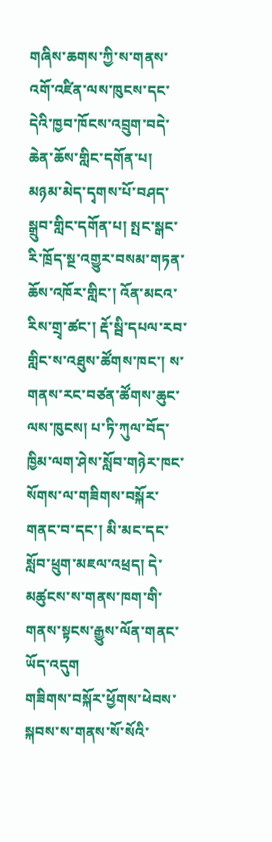གཞིས་ཆགས་ཀྱི་ས་གནས་འགོ་འཛིན་ལས་ཁུངས་དང་དེའི་ཁྱབ་ཁོངས་འབྲུག་བདེ་ཆེན་ཆོས་གླིང་དགོན་པ། མཉམ་མེད་དྭགས་པོ་བཤད་སྒྲུབ་གླིང་དགོན་པ། སྤང་སྒང་རི་ཁྲོད་སྔ་འགྱུར་བསམ་གཏན་ཆོས་འཁོར་གླིང་། འོན་མངའ་རིས་གྲྭ་ཚང་། རྡོ་སྦི་དཔལ་རབ་གླིང་ས་འཐུས་ཚོགས་ཁང་། ས་གནས་རང་བཙན་ཚོགས་ཆུང་ལས་ཁུངས། པ་ཏི་ཀུལ་བོད་ཁྱིམ་ལག་ཤེས་སློབ་གཉེར་ཁང་སོགས་ལ་གཟིགས་བསྐོར་གནང་བ་དང་། མི་མང་དང་སློབ་ཕྲུག་མཇལ་འཕྲད། དེ་མཚུངས་ས་གནས་ཁག་གི་གནས་སྟངས་རྒྱུས་ལོན་གནང་ཡོད་འདུག
གཟིགས་བསྐོར་ཕྱོགས་ཕེབས་སྐབས་ས་གནས་སོ་སོའི་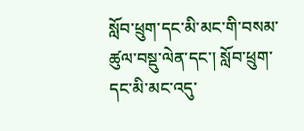སློབ་ཕྲུག་དང་མི་མང་གི་བསམ་ཚུལ་བསྡུ་ལེན་དང་། སློབ་ཕྲུག་དང་མི་མང་འདུ་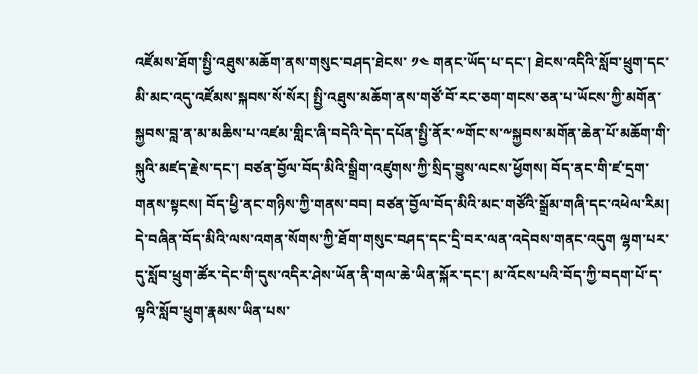འཛོམས་ཐོག་སྤྱི་འཐུས་མཆོག་ནས་གསུང་བཤད་ཐེངས་ ༡༤ གནང་ཡོད་པ་དང་། ཐེངས་འདིའི་སློབ་ཕྲུག་དང་མི་མང་འདུ་འཛོམས་སྐབས་སོ་སོར། སྤྱི་འཐུས་མཆོག་ནས་གཙོ་བོ་རང་ཅག་གངས་ཅན་པ་ཡོངས་ཀྱི་མགོན་སྐྱབས་བླ་ན་མ་མཆིས་པ་འཛམ་གླིང་ཞི་བདེའི་དེད་དཔོན་སྤྱི་ནོར་༸གོང་ས་༸སྐྱབས་མགོན་ཆེན་པོ་མཆོག་གི་སྐུའི་མཛད་རྗེས་དང་། བཙན་བྱོལ་བོད་མིའི་སྒྲིག་འཛུགས་ཀྱི་སྲིད་བྱུས་ལངས་ཕྱོགས། བོད་ནང་གི་ཛ་དྲག་གནས་སྟངས། བོད་ཕྱི་ནང་གཉིས་ཀྱི་གནས་བབ། བཙན་བྱོལ་བོད་མིའི་མང་གཙོའི་སྒྲོམ་གཞི་དང་འཕེལ་རིམ།  དེ་བཞིན་བོད་མིའི་ལས་འགན་སོགས་ཀྱི་ཐོག་གསུང་བཤད་དང་དྲི་བར་ལན་འདེབས་གནང་འདུག ལྷག་པར་དུ་སློབ་ཕྲུག་ཚོར་དེང་གི་དུས་འདིར་ཤེས་ཡོན་ནི་གལ་ཆེ་ཡིན་སྐོར་དང་། མ་འོངས་པའི་བོད་ཀྱི་བདག་པོ་ད་ལྟའི་སློབ་ཕྲུག་རྣམས་ཡིན་པས་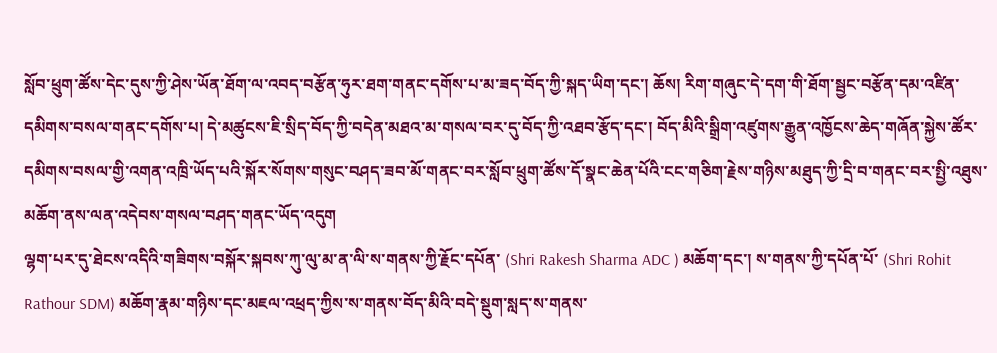སློབ་ཕྲུག་ཚོས་དེང་དུས་ཀྱི་ཤེས་ཡོན་ཐོག་ལ་འབད་བརྩོན་ཧུར་ཐག་གནང་དགོས་པ་མ་ཟད་བོད་ཀྱི་སྐད་ཡིག་དང་། ཆོས། རིག་གཞུང་དེ་དག་གི་ཐོག་སྦྱང་བརྩོན་དམ་འཛིན་དམིགས་བསལ་གནང་དགོས་པ། དེ་མཚུངས་ཇི་སྲིད་བོད་ཀྱི་བདེན་མཐའ་མ་གསལ་བར་དུ་བོད་ཀྱི་འཐབ་རྩོད་དང་། བོད་མིའི་སྒྲིག་འཛུགས་རྒྱུན་འཁྱོངས་ཆེད་གཞོན་སྐྱེས་ཚོར་དམིགས་བསལ་གྱི་འགན་འཁྲི་ཡོད་པའི་སྐོར་སོགས་གསུང་བཤད་ཟབ་མོ་གནང་བར་སློབ་ཕྲུག་ཚོས་དོ་སྣང་ཆེན་པོའི་ངང་གཅིག་རྗེས་གཉིས་མཐུད་ཀྱི་དྲི་བ་གནང་བར་སྤྱི་འཐུས་མཆོག་ནས་ལན་འདེབས་གསལ་བཤད་གནང་ཡོད་འདུག
ལྷག་པར་དུ་ཐེངས་འདིའི་གཟིགས་བསྐོར་སྐབས་ཀུ་ལུ་མ་ན་ལི་ས་གནས་ཀྱི་རྗོང་དཔོན་ (Shri Rakesh Sharma ADC ) མཆོག་དང་། ས་གནས་ཀྱི་དཔོན་པོ་ (Shri Rohit Rathour SDM) མཆོག་རྣམ་གཉིས་དང་མཇལ་འཕྲད་ཀྱིས་ས་གནས་བོད་མིའི་བདེ་སྡུག་སླད་ས་གནས་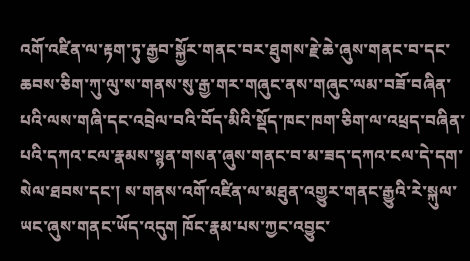འགོ་འཛིན་ལ་རྟག་ཏུ་རྒྱབ་སྐྱོར་གནང་བར་ཐུགས་རྗེ་ཆེ་ཞུས་གནང་བ་དང་ཆབས་ཅིག་ཀུ་ལུ་ས་གནས་སུ་རྒྱ་གར་གཞུང་ནས་གཞུང་ལམ་བཟོ་བཞིན་པའི་ལས་གཞི་དང་འབྲེལ་བའི་བོད་མིའི་སྡོད་ཁང་ཁག་ཅིག་ལ་འཕྲད་བཞིན་པའི་དཀའ་ངལ་རྣམས་སྙན་གསན་ཞུས་གནང་བ་མ་ཟད་དཀའ་ངལ་དེ་དག་སེལ་ཐབས་དང་། ས་གནས་འགོ་འཛིན་ལ་མཐུན་འགྱུར་གནང་རྒྱུའི་རེ་སྐུལ་ཡང་ཞུས་གནང་ཡོད་འདུག ཁོང་རྣམ་པས་ཀྱང་འབྱུང་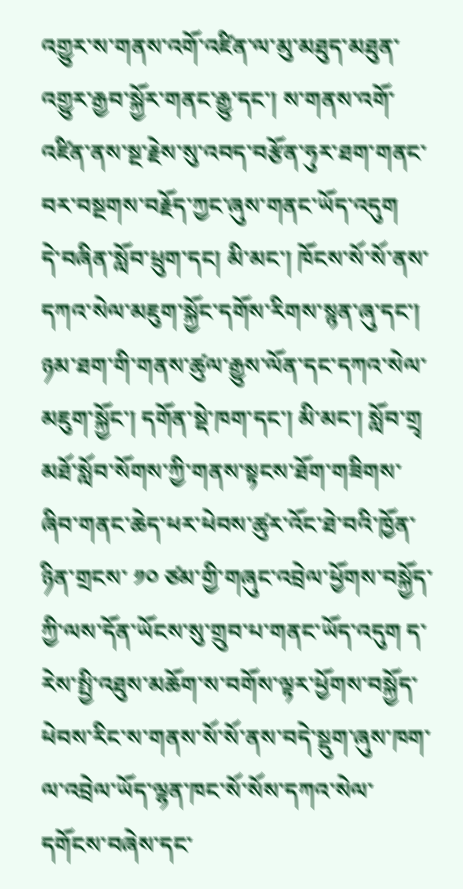འགྱུར་ས་གནས་འགོ་འཛིན་ལ་མུ་མཐུད་མཐུན་འགྱུར་རྒྱབ་སྐྱོར་གནང་རྒྱུ་དང་། ས་གནས་འགོ་འཛིན་ནས་སྔ་རྗེས་སུ་འབད་བརྩོན་ཧུར་ཐག་གནང་བར་བསྔགས་བརྗོད་ཀྱང་ཞུས་གནང་ཡོད་འདུག
དེ་བཞིན་སློབ་ཕྲུག་དང། མི་མང་། ཁོངས་སོ་སོ་ནས་དཀའ་སེལ་མཇུག་སྐྱོང་དགོས་རིགས་སྙན་ཞུ་དང་། ཉམ་ཐག་གི་གནས་ཚུལ་རྒྱུས་ལོན་དང་དཀའ་སེལ་མཇུག་སྐྱོང་། དགོན་སྡེ་ཁག་དང་། མི་མང་། སློབ་གྲྭ མཐོ་སློབ་སོགས་ཀྱི་གནས་སྟངས་ཐོག་གཟིགས་ཞིབ་གནང་ཆེད་ཕར་ཕེབས་ཚུར་འོང་ཐེ་བའི་ཁྱོན་ཉིན་གྲངས་ ༡༠ ཙམ་གྱི་གཞུང་འབྲེལ་ཕྱོགས་བསྐྱོད་ཀྱི་ལས་དོན་ཡོངས་སུ་གྲུབ་པ་གནང་ཡོད་འདུག ད་རེས་སྤྱི་འཐུས་མཆོག་ས་བགོས་ལྟར་ཕྱོགས་བསྐྱོད་ཕེབས་རིང་ས་གནས་སོ་སོ་ནས་བདེ་སྡུག་ཞུས་ཁག་ལ་འབྲེལ་ཡོད་ལྷན་ཁང་སོ་སོས་དཀའ་སེལ་དགོངས་བཞེས་དང་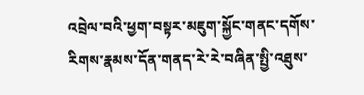འབྲེལ་བའི་ཕྱག་བསྟར་མཇུག་སྐྱོང་གནང་དགོས་རིགས་རྣམས་དོན་གནད་རེ་རེ་བཞིན་སྤྱི་འཐུས་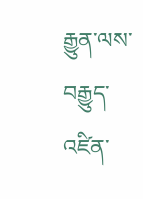རྒྱུན་ལས་བརྒྱུད་འཛིན་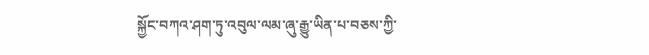སྐྱོང་བཀའ་ཤག་ཏུ་འབུལ་ལམ་ཞུ་རྒྱུ་ཡིན་པ་བཅས་ཀྱི་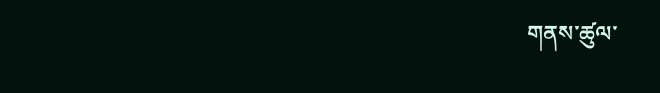གནས་ཚུལ་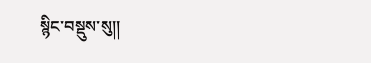སྙིང་བསྡུས་སུ།།